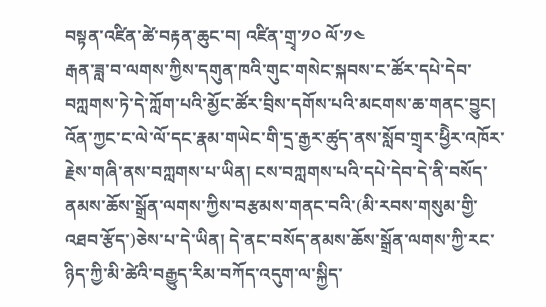བསྟན་འཛིན་ཚེ་བརྟན་ཆུང་བ། འཛིན་གྲྭ་༡༠ ལོ་༡༤
རྒན་ཟླ་བ་ལགས་ཀྱིས་དགུན་ཁའི་གུང་གསེང་སྐབས་ང་ཚོར་དཔེ་དེབ་བཀླགས་ཏེ་དེ་ཀློག་པའི་མྱོང་ཚོར་བྲིས་དགོས་པའི་མངགས་ཆ་གནང་བྱུང། འོན་ཀྱང་ང་ལེ་ལོ་དང་རྣམ་གཡེང་གི་དྲ་རྒྱར་ཚུད་ནས་སློབ་གྲྭར་ཕྱིེར་འཁོར་རྗེས་གཞི་ནས་བཀླགས་པ་ཡིན། ངས་བཀླགས་པའི་དཔེ་དེབ་དེ་ནི་བསོད་ནམས་ཆོས་སྒྲོན་ལགས་ཀྱིས་བརྩམས་གནང་བའི་(མི་རབས་གསུམ་གྱི་འཐབ་རྩོད་)ཅེས་པ་དེ་ཡིན། དེ་ནང་བསོད་ནམས་ཆོས་སྒྲོན་ལགས་ཀྱི་རང་ཉིད་ཀྱི་མི་ཚེའི་བརྒྱུད་རིམ་བཀོད་འདུག་ལ་སྐྱིད་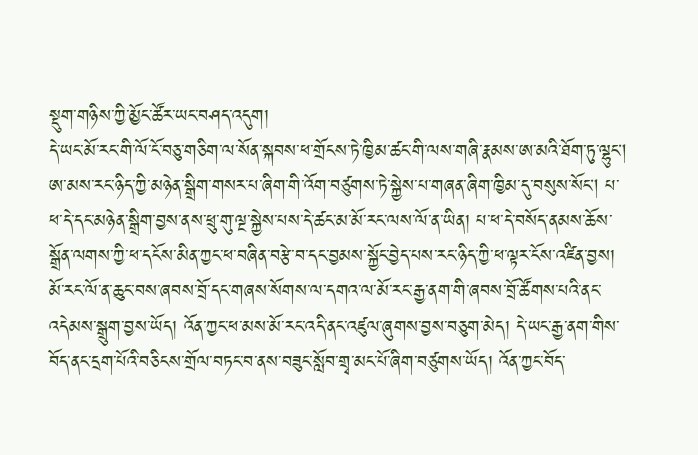སྡུག་གཉིས་ཀྱི་མྱོང་ཚོར་ཡང་བཤད་འདུག།
དེ་ཡང་མོ་རང་གི་ལོ་ངོ་བཅུ་གཅིག་ལ་སོན་སྐབས་ཕ་གྲོངས་ཏེ་ཁྱིམ་ཚང་གི་ལས་གཞི་རྣམས་ཨ་མའི་ཐོག་ཏུ་ལྷུང། ཨ་མས་རང་ཉིད་ཀྱི་མཉེན་སྒྲིག་གསར་པ་ཞིག་གི་འོག་བཙུགས་ཏེ་སྐྱེས་པ་གཞན་ཞིག་ཁྱིམ་དུ་བསུས་སོང། པ་ཕ་དེ་དང་མཉེན་སྒྲིག་བྱས་ནས་ཕྲུ་གུ་ལྔ་སྐྱེས་པས་དེ་ཚང་མ་མོ་རང་ལས་ལོ་ན་ཡིན། པ་ཕ་དེ་བསོད་ནམས་ཆོས་སྒྲོན་ལགས་ཀྱི་ཕ་དངོས་མིན་ཀྱང་ཕ་བཞིན་བརྩེ་བ་དང་བྱམས་སྐྱོང་བྱེད་པས་རང་ཉིད་ཀྱི་ཕ་ལྟར་ངོས་འཛིན་བྱས།
མོ་རང་ལོ་ན་ཆུང་བས་ཞབས་བྲོ་དང་གཞས་སོགས་ལ་དགའ་ལ་མོ་རང་རྒྱ་ནག་གི་ཞབས་བྲོ་ཚོགས་པའི་ནང་འདེམས་སྒྲུག་བྱས་ཡོད། འོན་ཀྱང་ཕ་མས་མོ་རང་འདི་ནང་འཛུལ་ཞུགས་བྱས་བཅུག་མེད། དེ་ཡང་རྒྱ་ནག་གིས་བོད་ནང་དྲག་པོའི་བཅིངས་གྲོལ་བཏང་བ་ནས་བཟུང་སློབ་གྲྭ་མང་པོ་ཞིག་བཙུགས་ཡོད། འོན་ཀྱང་བོད་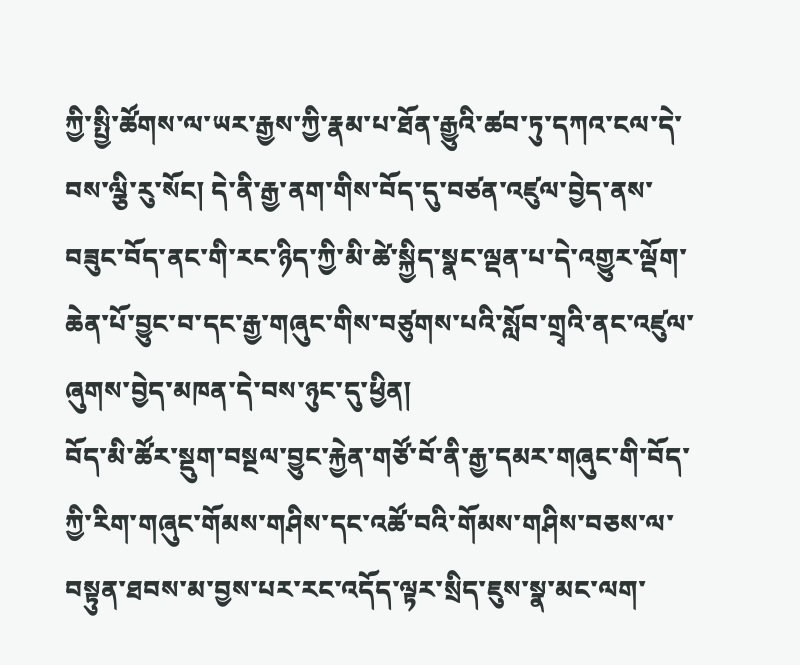ཀྱི་སྤྱི་ཚོགས་ལ་ཡར་རྒྱས་ཀྱི་རྣམ་པ་ཐོན་རྒྱུའི་ཚབ་ཏུ་དཀའ་ངལ་དེ་བས་ལྕི་རུ་སོང། དེ་ནི་རྒྱ་ནག་གིས་བོད་དུ་བཙན་འཛུལ་བྱེད་ནས་བཟུང་བོད་ནང་གི་རང་ཉིད་ཀྱི་མི་ཚེ་སྐྱིད་སྣང་ལྡན་པ་དེ་འགྱུར་ལྡོག་ཆེན་པོ་བྱུང་བ་དང་རྒྱ་གཞུང་གིས་བཙུགས་པའི་སློབ་གྲྭའི་ནང་འཛུལ་ཞུགས་བྱེད་མཁན་དེ་བས་ཉུང་དུ་ཕྱིན།
བོད་མི་ཚོར་སྡུག་བསྔལ་བྱུང་རྐྱེན་གཙོ་བོ་ནི་རྒྱ་དམར་གཞུང་གི་བོད་ཀྱི་རིག་གཞུང་གོམས་གཤིས་དང་འཚོ་བའི་གོམས་གཤིས་བཅས་ལ་བསྟུན་ཐབས་མ་བྱས་པར་རང་འདོད་ལྟར་སྲིད་ཇུས་སྣ་མང་ལག་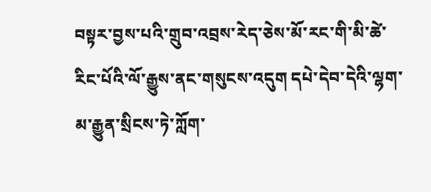བསྟར་བྱས་པའི་གྲུབ་འབྲས་རེད་ཅེས་མོ་རང་གི་མི་ཚེ་རིང་པོའི་ལོ་རྒྱུས་ནང་གསུངས་འདུག དཔེ་དེབ་དེའི་ལྷག་མ་རྒྱུན་སྲིངས་ཏེ་ཀློག་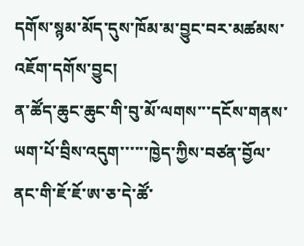དགོས་སྙམ་མོད་དུས་ཁོམ་མ་བྱུང་བར་མཚམས་འཇོག་དགོས་བྱུང།
ན་ཚོད་ཆུང་ཆུང་གི་བུ་མོ་ལགས་་་དངོས་གནས་ཡག་པོ་བྲིས་འདུག་་་་་་ཁྱེད་ཀྱིས་བཙན་བྱོལ་ནང་གི་ཇོ་ཇོ་ཨ་ཅ་དེ་ཚོ་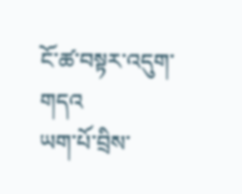ངོ་ཚ་བསྟར་འདུག་གདའ
ཡག་པོ་བྲིས་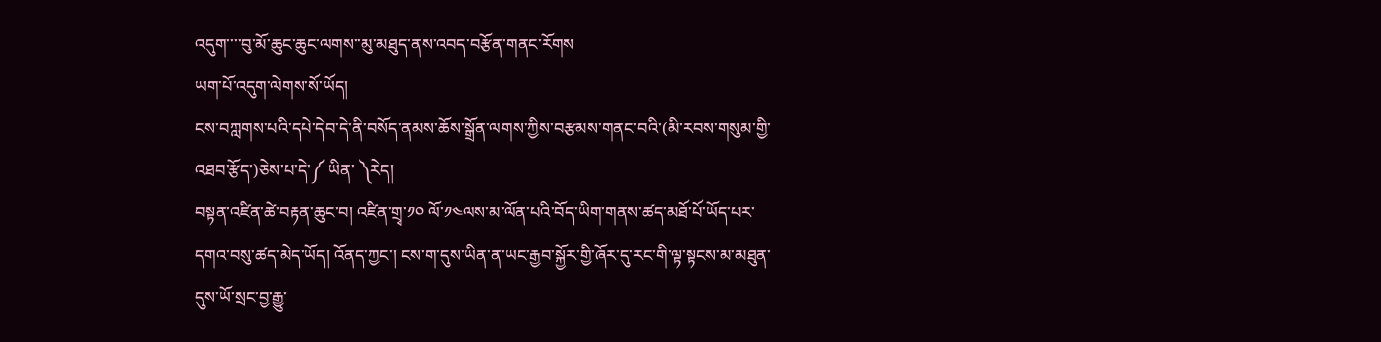འདུག་་་་བུ་མོ་ཆུང་ཆུང་ལགས་་མུ་མཐུད་ནས་འབད་བརྩོན་གནང་རོགས
ཡག་པོ་འདུག་ལེགས་སོ་ཡོད།
ངས་བཀླགས་པའི་དཔེ་དེབ་དེ་ནི་བསོད་ནམས་ཆོས་སྒྲོན་ལགས་ཀྱིས་བརྩམས་གནང་བའི་(མི་རབས་གསུམ་གྱི་འཐབ་རྩོད་)ཅེས་པ་དེ་༼ ཡིན་ ༽རེད།
བསྟན་འཛིན་ཚེ་བརྟན་ཆུང་བ། འཛིན་གྲྭ་༡༠ ལོ་༡༤ལས་མ་ལོན་པའི་བོད་ཡིག་གནས་ཚད་མཐོ་པོ་ཡོད་པར་དགའ་བསུ་ཚད་མེད་ཡོད། འོནད་ཀྱང་། ངས་ག་དུས་ཡིན་ན་ཡང་རྒྱབ་སྐྱོར་གྱི་ཞོར་དུ་རང་གི་ལྟ་སྟངས་མ་མཐུན་དུས་ཡོ་སྲང་བྱ་རྒྱུ་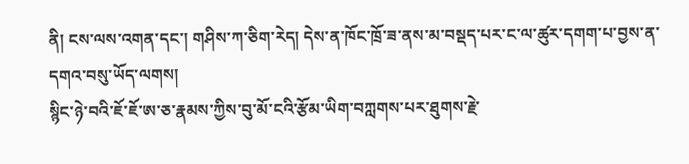ནི། ངས་ལས་འགན་དང་། གཤིས་ཀ་ཅིག་རེད། དེས་ན་ཁོང་ཁྲོ་ཟ་ནས་མ་བསྡད་པར་ང་ལ་ཚུར་དགག་པ་བྱས་ན་དགའ་བསུ་ཡོད་ལགས།
སྙིང་ཉེ་བའི་ཇོ་ཇོ་ཨ་ཅ་རྣམས་ཀྱིས་བུ་མོ་ངའི་རྩོམ་ཡིག་བཀླགས་པར་ཐུགས་རྗེ་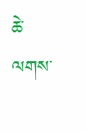ཆེ་ལགས་